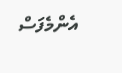އެންމެފަސް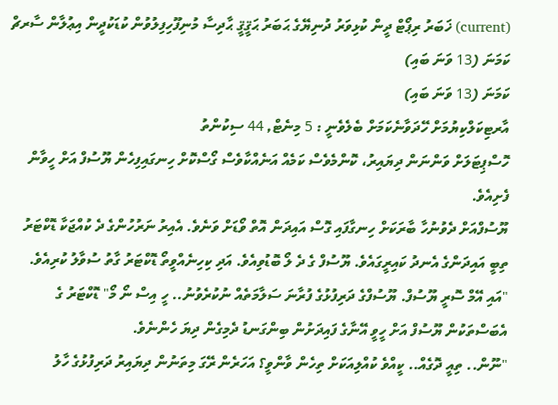(current) ޚަބަރު ރިޕޯޓް ދީން ކުޅިވަރު ދުނިޔޭގެ ޙަބަރު ޙަޤީޤީ ޙާދިސާ މުނިފޫހިފިލުވުން ކުޑަކުދީން އިޢުލާން ސާރޗް
ކަމަނަ (13 ވަނަ ބައި)
ކަމަނަ (13 ވަނަ ބައި)
އާރޓިކަލްކިޔުމަށް ހޭދަވާނެކަމަށް ބެލެވެނީ : 5 މިނެޓް, 44 ސިކުންތު
ހޮސްޕިޓަލަށް ވަންނަން ދިޔައިރު، ކޮންމެވެސް ކަމެއް އަނެއްކާވެސް ގޯސްކޮށް ހިނގައިފިހެން ޔޫސުފް އަށް ހީވާން ފެށިއެވެ.
ޔޫސުފްއަށް ދެވުނުހާ ބާރަކަށް ހިނގާފައި ގޮސް އައިދަން އޮތް ވޯޑަށް ވަނެވެ. އެއިރު ނަރުހުންގެ ދެ ކުއްޖަކާ ޑޮކްޓަރު ތިބީ އައިދަންގެ އެނދު ކައިރީގައެވެ. ޔޫސުފް ގެ ދެ ލޯ ބޮޑުވިއެވެ. އަދި ކިހިނެއްވީތޯ ޑޮކްޓަރު ގާތު ސުވާލު ކުރިއެވެ.
"އައި އޭމް ސޮރީ ޔޫސުފް. ޔޫސުފްގެ ދަރިފުޅުގެ ފުރާނަ ސަލާމަތެއް ނުކުރެވުނު.. ހީ އިސް ނޯ މޯ" ޑޮކްޓަރު ގެ އެބަސްތަކުން ޔޫސުފް އަށް ހީވީ އޭނާގެ ފައިދަށުން ބިންގަނޑު ދެމިގެން ދިޔަ ހެންނެވެ.
"ނޫން.. ތިއީ ދޮގެއް.. ކީއްވެ ކުއްލިއަކަށް ތިހެން ވާންވީ؟ އަހަރެން ރޭގަ މިތަނުން ދިޔައިރު ދަރިފުޅުގެ ހާލު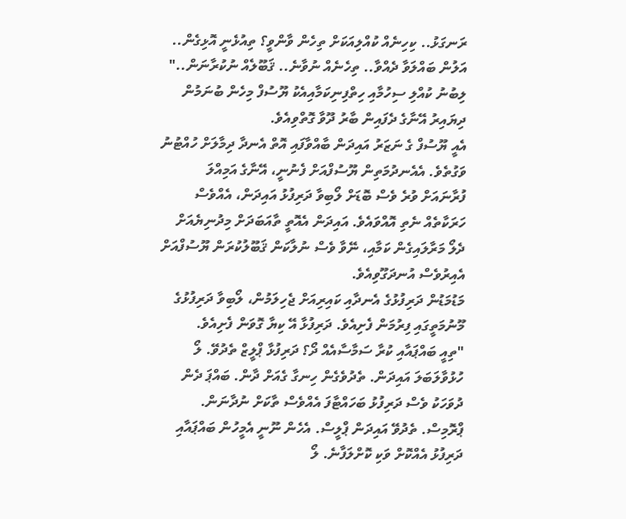ރަނގަޅު.. ކިހިނެއް ކުއްލިއަކަށް ތިހެން ވާންވީ؟ ތިއުޅެނީ އޮޅިގެން.. އަލުން ބައްލަވާ ދެއްވާ.. ތިހެނެއް ނުވާނެ.. ޤަބޫލެއް ނުކުރާނަން.." ލިބުނު ކުއްލި ސިހުމާއި ހިތްފިނިކަމާއިއެކު ޔޫސުފް މިހެން ބުނަމުން ދިޔައިރު އޭނާގެ ދެފައިން ބާރު ދޫވާ ގޮތްވިއެވެ.
އެއީ ޔޫސުފް ގެ ނަޒަރު އައިދަން ބާއްވާފައި އޮތް އެނދާ ދިމާލަށް ހުއްޓުނު ވަގުތެވެ. އެއެނދުމަތިން ޔޫސުފްއަށް ފެނުނީ، އޭނާގެ އަމިއްލަ ފުރާނައަށް ވުރެ ވެސް ބޮޑަށް ލޯބިވާ ދަރިފުޅު އައިދަން، އެއްވެސް ހަރަކާތެއް ނެތި އޮއްވައެވެ. އައިދަން އެއޮތީ ތާއަބަދަށް މިދުނިޔެއަށް ދެލޯ މަރާލައިގެން ކަމާއި، ނޭވާ ވެސް ނުލާކަން ޤަބޫލުކުރަން ޔޫސުފްއަށް އެއިރުވެސް އުނދަގޫވިއެވެ.
މަޑުމަޑުން ދަރިފުޅުގެ އެނދާއި ކައިރިއަށް ޖެހިލަމުން، ލޯބިވާ ދަރިފުޅުގެ މޫނުމަތީގައި ފިރުމަން ފެށިއެވެ. ދަރިފުޅާ އޭ ކިޔާ ގޮވަން ފެށިއެވެ.
"ތިއީ ބައްޕައާއި ކުރާ ސަމާސާއެއް ދޯ؟ ދަރިފުޅާ ޕްލީޒް ތެދުވޭ. ލޯ ހުޅުވާލަބަލަ އައިދަން. ތެދުވެގެން ހިނގާ ގެއަށް ދާން. ބައްޕަ ދެން ދުވަހަކު ވެސް ދަރިފުޅު ބަހައްޓާފަ އެއްވެސް ތާކަށް ނުދާނަން. ޕްރޮމިސް. ތެދުވޭ އައިދަން ޕްލީސް. އެހެން ނޫނީ އެމީހުން ބައްޕައާއި ދަރިފުޅު އެއްކޮށް ވަކި ކޮށްލަފާނެ. ލޯ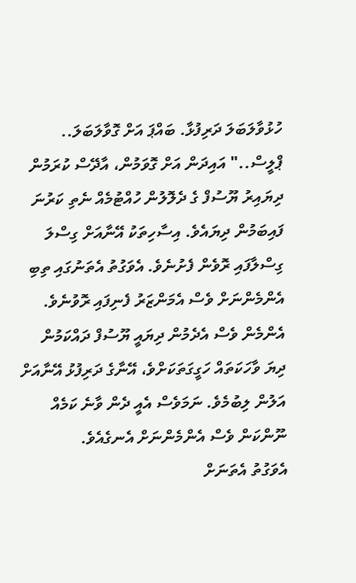ހުޅުވާލަބަލަ ދަރިފުޅާ. ބައްޕަ އަށް ގޮވާލަބަލަ.. ޕްލީސް.." އައިދަން އަށް ގޮވަމުން، އާދޭސް ކުރަމުން ދިޔައިރު ޔޫސުފް ގެ ދެލޮލުން ހުއްޓުމެއް ނެތި ކަރުނަ ފައިބަމުން ދިޔައެވެ. އިސާހިތަކު އޭނާއަށް ގިސްލަ ގިސްލާފައި ރޮވެން ފެށުނެވެ. އެވަގުތު އެތަނުގައި ތިބި އެންމެންނަށް ވެސް އެމަންޒަރު ފެނިފައި ރޮވުނެވެ. އެންމެން ވެސް އެދެމުން ދިޔައީ ޔޫސުފް ދައްކަމުން ދިޔަ ވާހަކަތައް ހަގީގަތަކަށްވެ، އޭނާގެ ދަރިފުޅު އޭނާއަށް އަލުން ލިބުމެވެ. ނަމަވެސް އެއީ ދެން ވާނެ ކަމެއް ނޫންކަން ވެސް އެންމެންނަށް އެނގެއެވެ.
އެވަގުތު އެތަނަށް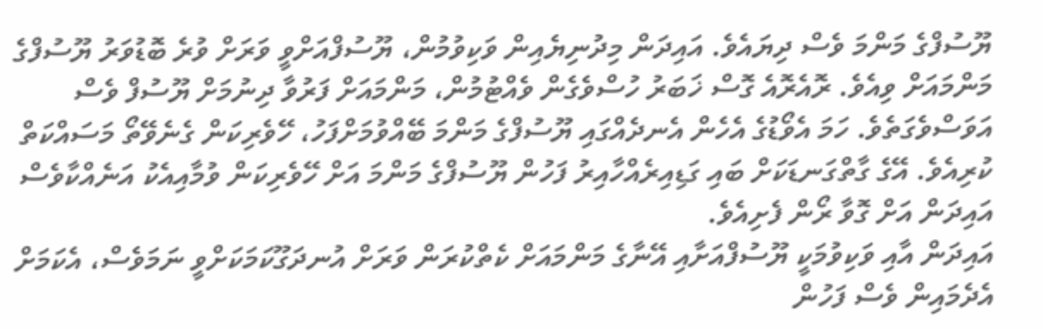ޔޫސުފްގެ މަންމަ ވެސް ދިޔައެވެ. އައިދަން މިދުނިޔެއިން ވަކިވުމުން، ޔޫސުފްއަށްވީ ވަރަށް ވުރެ ބޮޑުވަރު ޔޫސުފްގެ މަންމައަށް ވިއެވެ. ރޮއެރޮއެ ގޮސް ޚަބަރު ހުސްވެގެން ވެއްޓުމުން، މަންމައަށް ފަރުވާ ދިނުމަށް ޔޫސުފް ވެސް އަވަސްވެގަތެވެ. ހަމަ އެވޯޑުގެ އެހެން އެނދެއްގައި ޔޫސުފްގެ މަންމަ ބޭއްވުމަށްފަހު، ހޭވެރިކަން ގެނެވޭތޯ މަސައްކަތް ކުރިއެވެ. އޭގެ ގާތްގަނޑަކަށް ބައި ގަޑިއިރެއްހާއިރު ފަހުން ޔޫސުފްގެ މަންމަ އަށް ހޭވެރިކަން ވުމާއިއެކު އަނެއްކާވެސް އައިދަން އަށް ގޮވާ ރޯން ފެށިއެވެ.
އައިދަން އާއި ވަކިވުމަކީ ޔޫސުފްއަށާއި އޭނާގެ މަންމައަށް ކެތްކުރަން ވަރަށް އުނދަގޫކަމަކަށްވީ ނަމަވެސް، އެކަމަށް އެދެމައިން ވެސް ފަހުން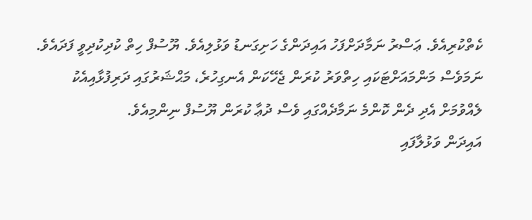ކެތްކުރިއެވެ. ޢަސްރު ނަމާދަށްފަހު އައިދަންގެ ހަށިގަނޑު ވަޅުލިއެވެ. ޔޫސުފް ހިތް ކުދިކުދިވީ ފަދައެވެ. ނަމަވެސް މަންމައަށްޓަކައި ހިތްވަރު ކުރަން ޖެހޭކަން އެނގިހުރެ، މަޙްޝަރުގައި ދަރިފުޅާއިއެކު ލެއްވުމަށް އެދި ދެން ކޮންމެ ނަމާދެއްގައި ވެސް ދުޢާ ކުރަން ޔޫސުފް ނިންމިއެވެ.
އައިދަން ވަޅުލާފައި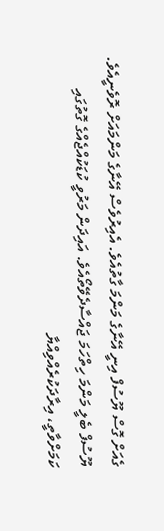ގެއަށް ގޮސް ޔޫސުފް އިނީ އޭނާގެ މަންމަ ގާތުއެވެ. އެއިރުވެސް އޭނާގެ މަންމައަށް ރޮވެނީއެވެ. ޔޫސުފް ބެލީ މަންމަ ހިތްހަމަ ޖައްސާދެވޭތޯއެވެ. އައިދަން މަރުވީ ކުޑަކުއްޖެއްގެ ގޮތުގައި ކަމަށްވާތީ، އިރާދަކުރެއްވިއްޔާ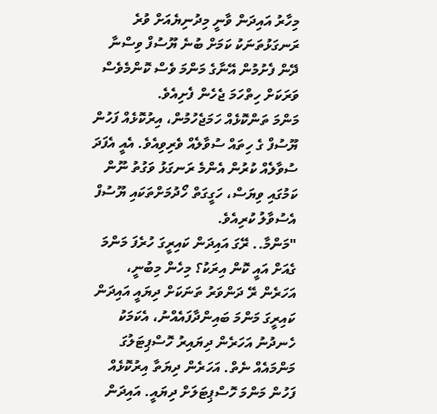މިހާރު އައިދަން ވާނީ މިދުނިޔެއަށް ވުރެ ރަނގަޅުތަނަކު ކަމަށް ބުނެ ޔޫސުފް ވިސްނާ ދޭން ފެށުމުން އޭނާގެ މަންމަ ވެސް ކޮންމެވެސް ވަރަކަށް ހިތްހަމަ ޖެހެން ފެށިއެވެ.
މަންމަ ތަންކޮޅެއް ހަމަޖެހުމުން، އިރުކޮޅެއް ފަހުން ޔޫސުފް ގެ ހިތައް ސުވާލެއް ވެރިވިއެވެ. އެއީ އެފަދަ ސުވާލެއް ކުރުން އެންމެ ރަނގަޅު ވަގުތު ނޫން ކަމުގައި ވިޔަސް، ހަގީގަތް ހޯދުމަށްތަކައި ޔޫސުފް އެސުވާލު ކުރިއެވެ.
"މަންމާ.. ރޭގަ އައިދަން ކައިރީގަ ހުރެފަ މަންމަ ގެއަށް އައީ ކޮން އިރަކު؟ މިހެން މިބުނީ، އަހަރެން ރޭ ދަންވަރު ތަނަކަށް ދިޔައީ އައިދަން ކައިރީގަ މަންމަ ބައިންދާފައެއްނު، އެކަމަކު ހެނދުނު އަހަރެން ދިޔައިރު ހޮސްޕިޓަލުގަ މަންމައެއް ނެތް. އަހަރެން ދިޔަތާ އިރުކޮޅެއް ފަހުން މަންމަ ހޮސްޕިޓަލަށް ދިޔައީ. އައިދަން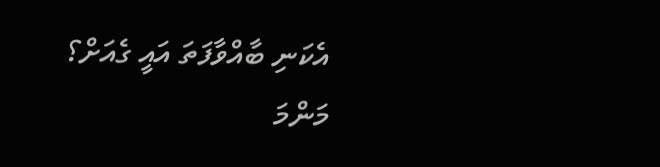އެކަނި ބާއްވާފަތަ އައީ ގެއަށް؟ މަންމަ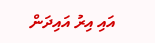އައި އިރު އައިދަން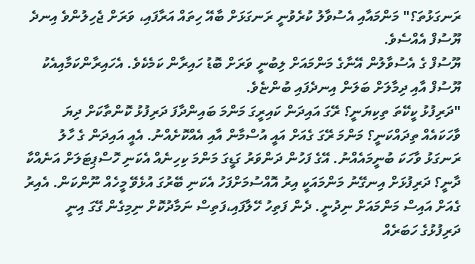ރަނގަޅުތަ؟" މަންމައާއި އެސުވާލު ކުރެވުނީ ރަނގަޅަށް ބާއޭ ހިތައް އަރާފައި، ވަރަށް ޖެހިލުންވެ އިނދެ ޔޫސުފް އެއްސެވެ.
ޔޫސުފް ގެ އެސުވާލުން އޭނާގެ މަންމައަށް ލިބުނީ ވަރަށް ބޮޑު ހައިރާން ކަމެކެވެ. އެހައިރާންކަމާއިއެކު ޔޫސުފް އާއި ދިމާލަށް ބަލަން އިނދެފައި ބުންޏެވެ.
"ދަރިފުޅު ކީކޭތަ ތިކިޔަނީ؟ ރޭގަ އައިދަން ކައިރީގަ މަންމަ ބައިންދާފަ ދަރިފުޅު ކޮންތާކަށް ދިޔަ ވާހަކައެއް ތިދައްކަނީ؟ މަންމަ ރޭގަ ގެއަށް އައީ އުސްމާން އާއި އެއްކޮށެއްނު. އެއީ އައިދަން ގެ ހާލު ރަނގަޅު ވާހަކަ ބުނީމައެއްނު. އޭގެ ފަހުން ދަންވަރު ގަޑީގަ މަންމަ ކިހިނެއް އެކަނި ހޮސްޕިޓަލަށް އަނެއްކާ ދާނީ؟ ދަރިފުޅަށް އިނގޭނު މަންމައަކީ އިރު އޮއްސުމަށްފަހު އެކަނި ބޭރުގަ އުޅެވޭ މީހެއް ނޫންކަން. އެއިރު ގެއަށް އައިސް މަންމައަށް ނިދުނީ. ދެން ފަތިހު ހޭލާފައި،ފަތިސް ނަމާދުކޮށް ނިމިގެން ގޭގަ އިނީ ދަރިފުޅުގެ ހަބަރެއް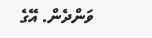ވަންދެން. އޭގެ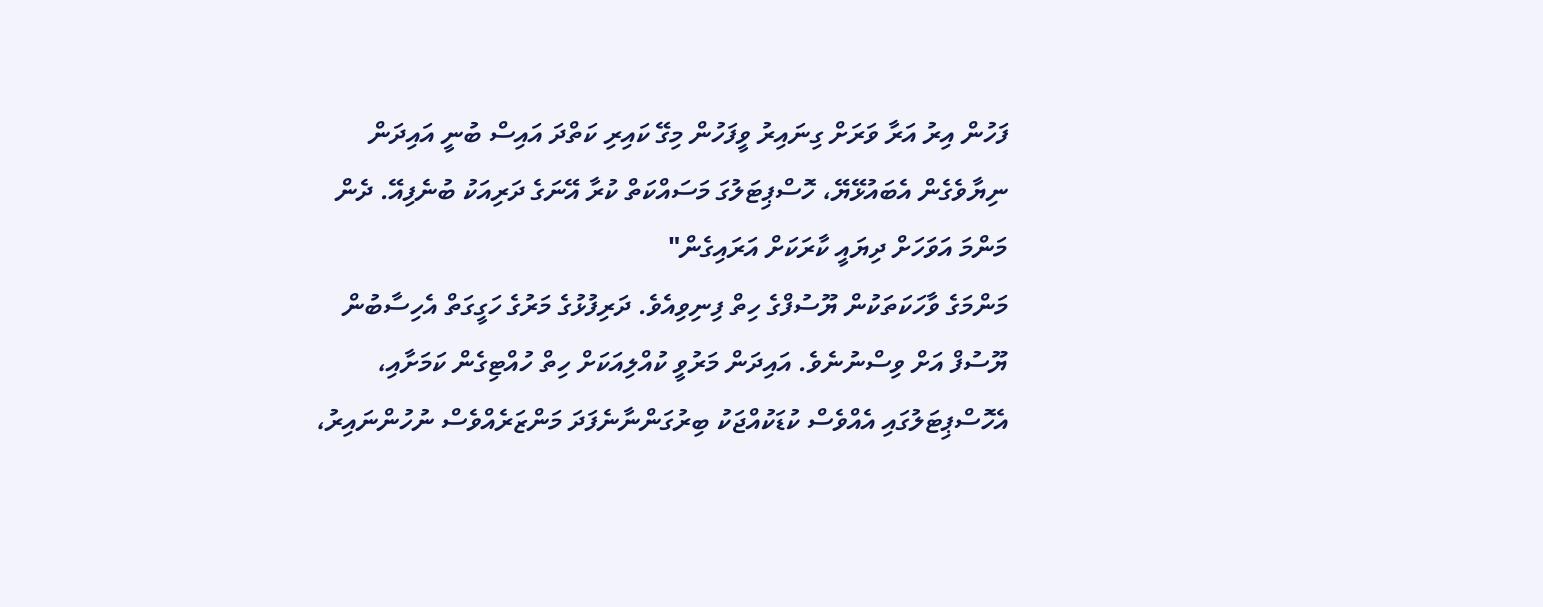ފަހުން އިރު އަރާ ވަރަށް ގިނައިރު ވީފަހުން މިގޭ ކައިރި ކަތްދަ އައިސް ބުނީ އައިދަން ނިޔާވެގެން އެބައުޅޭޔޭ، ހޮސްޕިޓަލުގަ މަސައްކަތް ކުރާ އޭނަގެ ދަރިއަކު ބުނެފިއޭ. ދެން މަންމަ އަވަހަށް ދިޔައީ ކާރަކަށް އަރައިގެން"
މަންމަގެ ވާހަކަތަކުން ޔޫސުފްގެ ހިތް ފިނިވިއެވެ. ދަރިފުޅުގެ މަރުގެ ހަގީގަތް އެހިސާބުން ޔޫސުފް އަށް ވިސްނުނެވެ. އައިދަން މަރުވީ ކުއްލިއަކަށް ހިތް ހުއްޓިގެން ކަމަށާއި، އެހޮސްޕިޓަލުގައި އެއްވެސް ކުޑަކުއްޖަކު ބިރުގަންނާނެފަދަ މަންޒަރެއްވެސް ނުހުންނައިރު،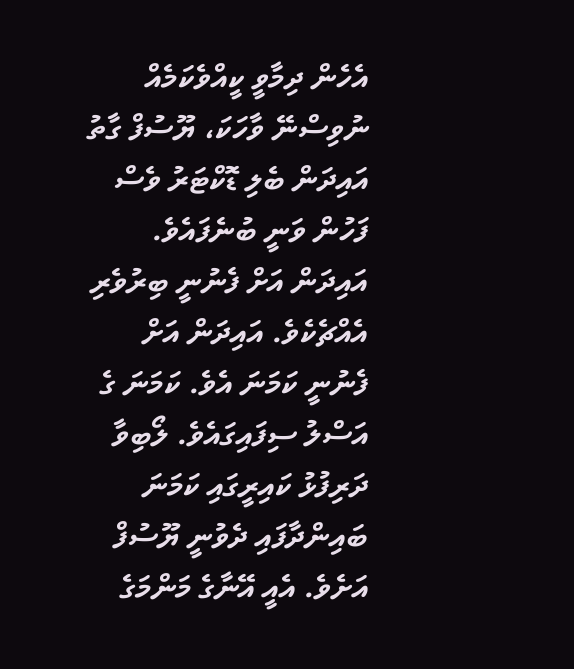އެހެން ދިމާވީ ކީއްވެކަމެއް ނުވިސްނޭ ވާހަކަ، ޔޫސުފް ގާތު އައިދަން ބެލި ޑޮކްޓަރު ވެސް ފަހުން ވަނީ ބުނެފައެވެ.
އައިދަން އަށް ފެނުނީ ބިރުވެރި އެއްޗެކެވެ. އައިދަން އަށް ފެނުނީ ކަމަނަ އެވެ. ކަމަނަ ގެ އަސްލު ސިފައިގައެވެ. ލޯބިވާ ދަރިފުޅު ކައިރީގައި ކަމަނަ ބައިންދާފައި ދެވުނީ ޔޫސުފް އަށެވެ. އެއީ އޭނާގެ މަންމަގެ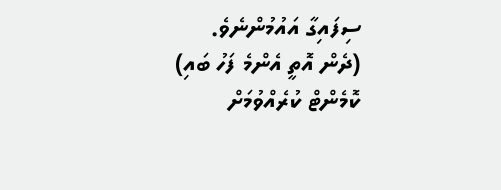ސިފައިގާ އައުމުންނެވެ.
(ދެން އޮތީ އެންމެ ފަހު ބައި)
ކޮމެންޓް ކުރެއްވުމަށް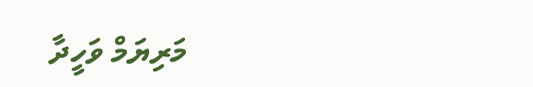މަރިޔަމް ވަހީދާ